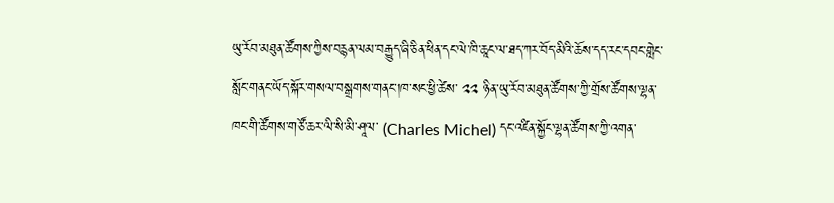ཡུ་རོབ་མཐུན་ཚོགས་ཀྱིས་བརྙན་ལམ་བརྒྱུད་ཞི་ཅིན་ཕིན་དང་ལེ་ཁི་ཆཱང་ལ་ཐད་ཀར་བོད་མིའི་ཆོས་དད་རང་དབང་གླེང་སློང་གནང་ཡོད་སྐོར་གསལ་བསྒྲགས་གནང་།ཁ་སང་ཕྱི་ཚེས་ ༢༢ ཉིན་ཡུ་རོབ་མཐུན་ཚོགས་ཀྱི་གྲོས་ཚོགས་ལྷན་ཁང་གི་ཚོགས་གཙོ་ཆར་ལི་སི་མི་ཤཱལ་ (Charles Michel) དང་འཛིན་སྐྱོང་ལྷན་ཚོགས་ཀྱི་འགན་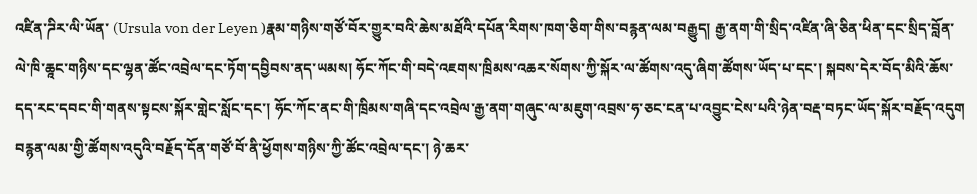འཛིན་ཌིར་ལི་ཡོན་ (Ursula von der Leyen )རྣམ་གཉིས་གཙོ་བོར་གྱུར་བའི་ཆེས་མཐོའི་དཔོན་རིགས་ཁག་ཅིག་གིས་བརྙན་ལམ་བརྒྱུད། རྒྱ་ནག་གི་སྲིད་འཛིན་ཞི་ཅིན་ཕིན་དང་སྲིད་བློན་ལེ་ཁི་ཆཱང་གཉིས་དང་ལྷན་ཚོང་འབྲེལ་དང་ཏོག་དབྱིབས་ནད་ཡམས། ཧོང་ཀོང་གི་བདེ་འཇགས་ཁྲིམས་འཆར་སོགས་ཀྱི་སྐོར་ལ་ཚོགས་འདུ་ཞིག་ཚོགས་ཡོད་པ་དང་། སྐབས་དེར་བོད་མིའི་ཆོས་དད་རང་དབང་གི་གནས་སྟངས་སྐོར་གླེང་སློང་དང་། ཧོང་ཀོང་ནང་གི་ཁྲིམས་གཞི་དང་འབྲེལ་རྒྱ་ནག་གཞུང་ལ་མཇུག་འབྲས་ཧ་ཅང་ངན་པ་འབྱུང་ངེས་པའི་ཉེན་བརྡ་བཏང་ཡོད་སྐོར་བརྗོད་འདུག
བརྙན་ལམ་གྱི་ཚོགས་འདུའི་བརྗོད་དོན་གཙོ་བོ་ནི་ཕྱོགས་གཉིས་ཀྱི་ཚོང་འབྲེལ་དང་། ཉེ་ཆར་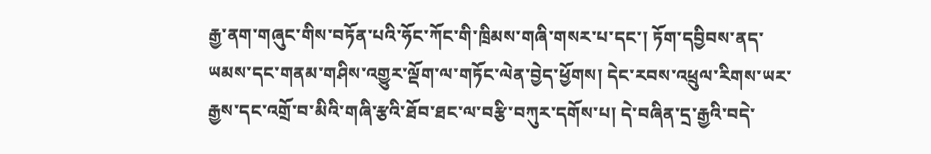རྒྱ་ནག་གཞུང་གིས་བཏོན་པའི་ཧོང་ཀོང་གི་ཁྲིམས་གཞི་གསར་པ་དང་། ཏོག་དབྱིབས་ནད་ཡམས་དང་གནམ་གཤིས་འགྱུར་ལྡོག་ལ་གཏོང་ལེན་བྱེད་ཕྱོགས། དེང་རབས་འཕྲུལ་རིགས་ཡར་རྒྱས་དང་འགྲོ་བ་མིའི་གཞི་རྩའི་ཐོབ་ཐང་ལ་བརྩི་བཀུར་དགོས་པ། དེ་བཞིན་དྲ་རྒྱའི་བདེ་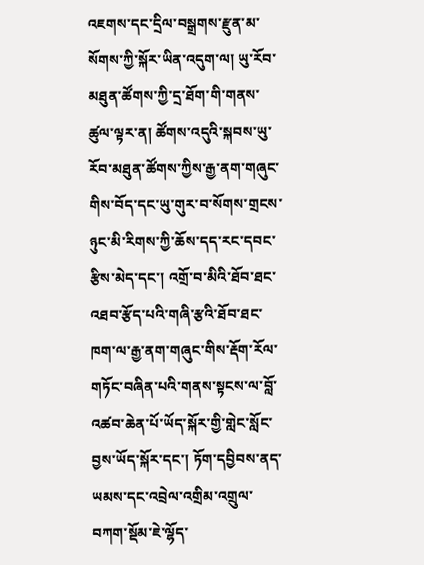འཇགས་དང་དྲིལ་བསྒྲགས་རྫུན་མ་སོགས་ཀྱི་སྐོར་ཡིན་འདུག་ལ། ཡུ་རོབ་མཐུན་ཚོགས་ཀྱི་དྲ་ཐོག་གི་གནས་ཚུལ་ལྟར་ན། ཚོགས་འདུའི་སྐབས་ཡུ་རོབ་མཐུན་ཚོགས་ཀྱིས་རྒྱ་ནག་གཞུང་གིས་བོད་དང་ཡུ་གུར་བ་སོགས་གྲངས་ཉུང་མི་རིགས་ཀྱི་ཆོས་དད་རང་དབང་རྩིས་མེད་དང་། འགྲོ་བ་མིའི་ཐོབ་ཐང་འཐབ་རྩོད་པའི་གཞི་རྩའི་ཐོབ་ཐང་ཁག་ལ་རྒྱ་ནག་གཞུང་གིས་རྡོག་རོལ་གཏོང་བཞིན་པའི་གནས་སྟངས་ལ་བློ་འཚབ་ཆེན་པོ་ཡོད་སྐོར་གྱི་གླེང་སློང་བྱས་ཡོད་སྐོར་དང་། ཏོག་དབྱིབས་ནད་ཡམས་དང་འབྲེལ་འགྲིམ་འགྲུལ་བཀག་སྡོམ་ཇེ་ལྷོད་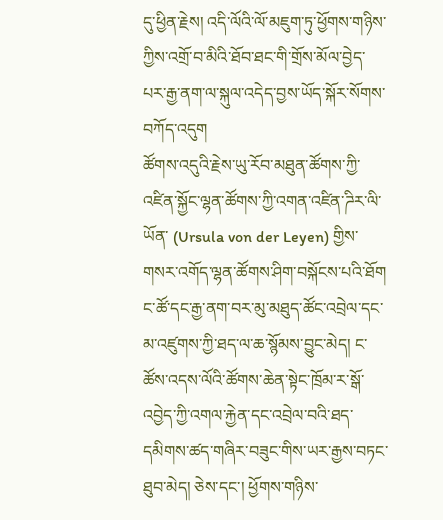དུ་ཕྱིན་རྗེས། འདི་ལོའི་ལོ་མཇུག་ཏུ་ཕྱོགས་གཉིས་ཀྱིས་འགྲོ་བ་མིའི་ཐོབ་ཐང་གི་གྲོས་མོལ་བྱེད་པར་རྒྱ་ནག་ལ་སྐུལ་འདེད་བྱས་ཡོད་སྐོར་སོགས་བཀོད་འདུག
ཚོགས་འདུའི་རྗེས་ཡུ་རོབ་མཐུན་ཚོགས་ཀྱི་འཛིན་སྐྱོང་ལྷན་ཚོགས་ཀྱི་འགན་འཛིན་ཌིར་ལི་ཡོན་ (Ursula von der Leyen) གྱིས་གསར་འགོད་ལྷན་ཚོགས་ཤིག་བསྐོངས་པའི་ཐོག ང་ཚོ་དང་རྒྱ་ནག་བར་མུ་མཐུད་ཚོང་འབྲེལ་དང་མ་འཛུགས་ཀྱི་ཐད་ལ་ཆ་སྙོམས་བྱུང་མེད། ང་ཚོས་འདས་ལོའི་ཚོགས་ཆེན་སྟེང་ཁྲོམ་ར་སྒོ་འབྱེད་ཀྱི་འགལ་རྐྱེན་དང་འབྲེལ་བའི་ཐད་དམིགས་ཚད་གཞིར་བཟུང་གིས་ཡར་རྒྱས་བཏང་ཐུབ་མེད། ཅེས་དང་། ཕྱོགས་གཉིས་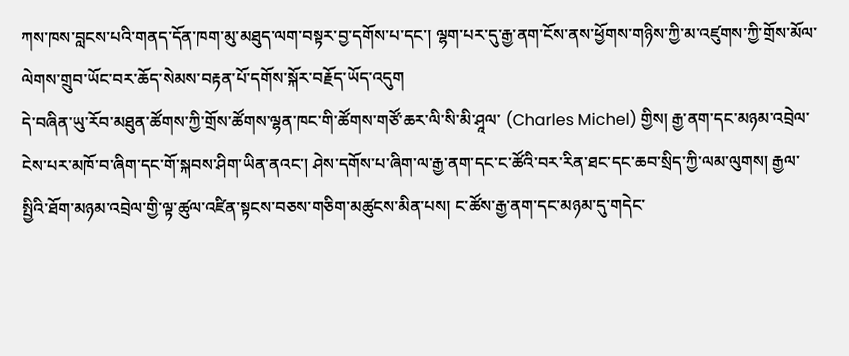ཀས་ཁས་བླངས་པའི་གནད་དོན་ཁག་མུ་མཐུད་ལག་བསྟར་བྱ་དགོས་པ་དང་། ལྷག་པར་དུ་རྒྱ་ནག་ངོས་ནས་ཕྱོགས་གཉིས་ཀྱི་མ་འཛུགས་ཀྱི་གྲོས་མོལ་ལེགས་གྲུབ་ཡོང་བར་ཆོད་སེམས་བརྟན་པོ་དགོས་སྐོར་བརྗོད་ཡོད་འདུག
དེ་བཞིན་ཡུ་རོབ་མཐུན་ཚོགས་ཀྱི་གྲོས་ཚོགས་ལྷན་ཁང་གི་ཚོགས་གཙོ་ཆར་ལི་སི་མི་ཤཱལ་ (Charles Michel) གྱིས། རྒྱ་ནག་དང་མཉམ་འབྲེལ་ངེས་པར་མཁོ་བ་ཞིག་དང་གོ་སྐབས་ཤིག་ཡིན་ནའང་། ཤེས་དགོས་པ་ཞིག་ལ་རྒྱ་ནག་དང་ང་ཚོའི་བར་རིན་ཐང་དང་ཆབ་སྲིད་ཀྱི་ལམ་ལུགས། རྒྱལ་སྤྱིའི་ཐོག་མཉམ་འབྲེལ་གྱི་ལྟ་ཚུལ་འཛིན་སྟངས་བཅས་གཅིག་མཚུངས་མིན་པས། ང་ཚོས་རྒྱ་ནག་དང་མཉམ་དུ་གདེང་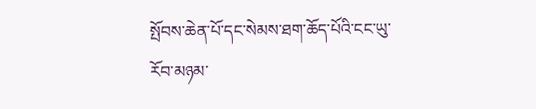སྤོབས་ཆེན་པོ་དང་སེམས་ཐག་ཆོད་པོའི་ངང་ཡུ་རོབ་མཉམ་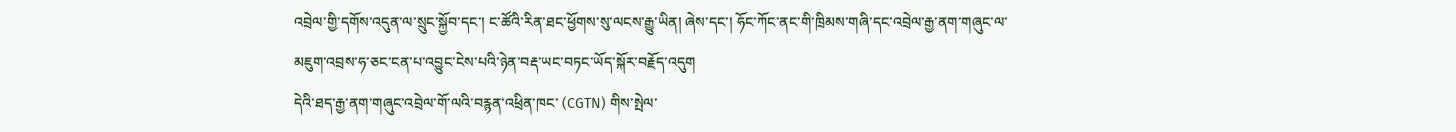འབྲེལ་གྱི་དགོས་འདུན་ལ་སྲུང་སྐྱོབ་དང་། ང་ཚོའི་རིན་ཐང་ཕྱོགས་སུ་ལངས་རྒྱུ་ཡིན། ཞེས་དང་། ཧོང་ཀོང་ནང་གི་ཁྲིམས་གཞི་དང་འབྲེལ་རྒྱ་ནག་གཞུང་ལ་མཇུག་འབྲས་ཧ་ཅང་ངན་པ་འབྱུང་ངེས་པའི་ཉེན་བརྡ་ཡང་བཏང་ཡོད་སྐོར་བརྗོད་འདུག
དེའི་ཐད་རྒྱ་ནག་གཞུང་འབྲེལ་གོ་ལའི་བརྙན་འཕྲིན་ཁང་ (CGTN) གིས་སྤེལ་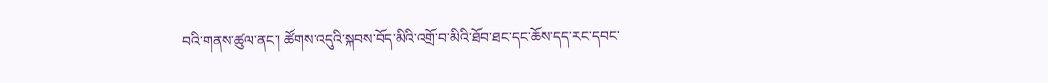བའི་གནས་ཚུལ་ནང་། ཚོགས་འདུའི་སྐབས་བོད་མིའི་འགྲོ་བ་མིའི་ཐོབ་ཐང་དང་ཆོས་དད་རང་དབང་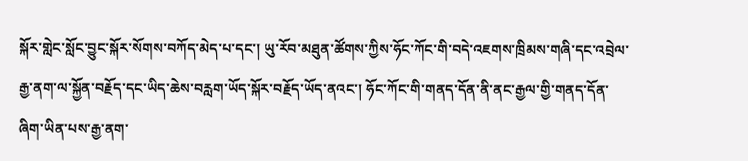སྐོར་གླེང་སློང་བྱུང་སྐོར་སོགས་བཀོད་མེད་པ་དང་། ཡུ་རོབ་མཐུན་ཚོགས་ཀྱིས་ཧོང་ཀོང་གི་བདེ་འཇགས་ཁྲིམས་གཞི་དང་འབྲེལ་རྒྱ་ནག་ལ་སྐྱོན་བརྗོད་དང་ཡིད་ཆེས་བརླག་ཡོད་སྐོར་བརྗོད་ཡོད་ནའང་། ཧོང་ཀོང་གི་གནད་དོན་ནི་ནང་རྒྱལ་གྱི་གནད་དོན་ཞིག་ཡིན་པས་རྒྱ་ནག་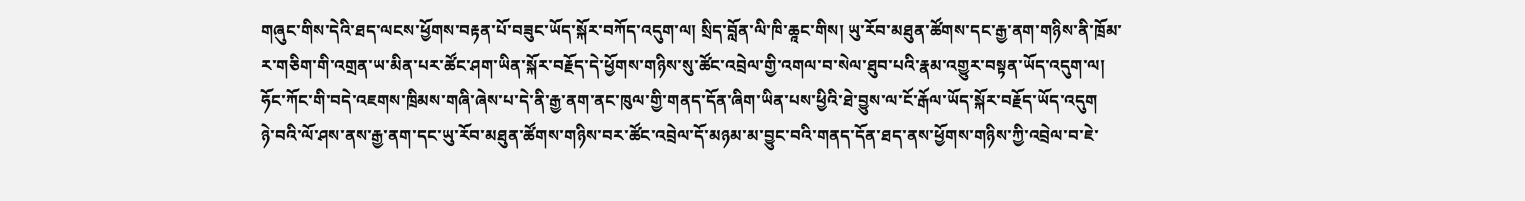གཞུང་གིས་དེའི་ཐད་ལངས་ཕྱོགས་བརྟན་པོ་བཟུང་ཡོད་སྐོར་བཀོད་འདུག་ལ། སྲིད་བློན་ལི་ཁི་ཆཱང་གིས། ཡུ་རོབ་མཐུན་ཚོགས་དང་རྒྱ་ནག་གཉིས་ནི་ཁྲོམ་ར་གཅིག་གི་འགྲན་ཡ་མིན་པར་ཚོང་ཤག་ཡིན་སྐོར་བརྗོད་དེ་ཕྱོགས་གཉིས་སུ་ཚོང་འབྲེལ་གྱི་འགལ་བ་སེལ་ཐུབ་པའི་རྣམ་འགྱུར་བསྟན་ཡོད་འདུག་ལ། ཧོང་ཀོང་གི་བདེ་འཇགས་ཁྲིམས་གཞི་ཞེས་པ་དེ་ནི་རྒྱ་ནག་ནང་ཁུལ་གྱི་གནད་དོན་ཞིག་ཡིན་པས་ཕྱིའི་ཐེ་བྱུས་ལ་ངོ་རྒོལ་ཡོད་སྐོར་བརྗོད་ཡོད་འདུག
ཉེ་བའི་ལོ་ཤས་ནས་རྒྱ་ནག་དང་ཡུ་རོབ་མཐུན་ཚོགས་གཉིས་བར་ཚོང་འབྲེལ་དོ་མཉམ་མ་བྱུང་བའི་གནད་དོན་ཐད་ནས་ཕྱོགས་གཉིས་ཀྱི་འབྲེལ་བ་ཇེ་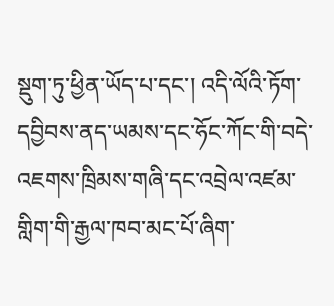སྡུག་ཏུ་ཕྱིན་ཡོད་པ་དང་། འདི་ལོའི་ཏོག་དབྱིབས་ནད་ཡམས་དང་ཧོང་ཀོང་གི་བདེ་འཇགས་ཁྲིམས་གཞི་དང་འབྲེལ་འཛམ་གླིག་གི་རྒྱལ་ཁབ་མང་པོ་ཞིག་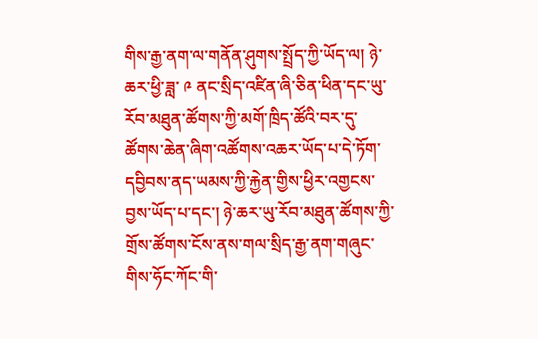གིས་རྒྱ་ནག་ལ་གནོན་ཤུགས་སྤྲོད་ཀྱི་ཡོད་ལ། ཉེ་ཆར་ཕྱི་ཟླ་ ༩ ནང་སྲིད་འཛིན་ཞི་ཅིན་ཕིན་དང་ཡུ་རོབ་མཐུན་ཚོགས་ཀྱི་མགོ་ཁྲིད་ཚོའི་བར་དུ་ཚོགས་ཆེན་ཞིག་འཚོགས་འཆར་ཡོད་པ་དེ་ཏོག་དབྱིབས་ནད་ཡམས་ཀྱི་རྐྱེན་གྱིས་ཕྱིར་འགྱངས་བྱས་ཡོད་པ་དང་། ཉེ་ཆར་ཡུ་རོབ་མཐུན་ཚོགས་ཀྱི་གྲོས་ཚོགས་ངོས་ནས་གལ་སྲིད་རྒྱ་ནག་གཞུང་གིས་ཧོང་ཀོང་གི་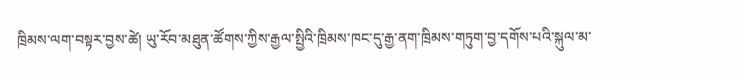ཁྲིམས་ལག་བསྟར་བྱས་ཚེ། ཡུ་རོབ་མཐུན་ཚོགས་ཀྱིས་རྒྱལ་སྤྱིའི་ཁྲིམས་ཁང་དུ་རྒྱ་ནག་ཁྲིམས་གཏུག་བྱ་དགོས་པའི་སྐུལ་མ་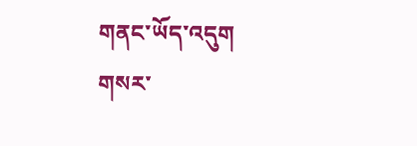གནང་ཡོད་འདུག
གསར་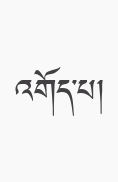འགོད་པ།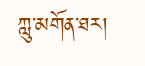ཀླུ་མགོན་ཐར།